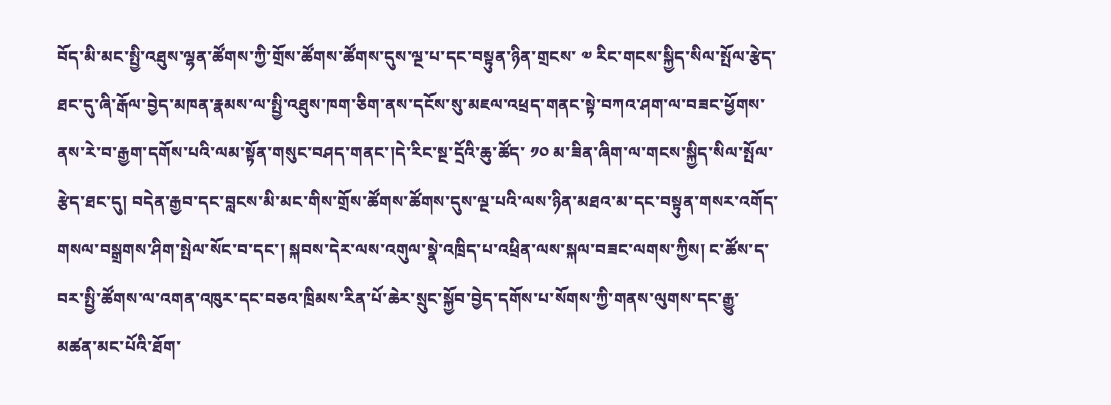བོད་མི་མང་སྤྱི་འཐུས་ལྷན་ཚོགས་ཀྱི་གྲོས་ཚོགས་ཚོགས་དུས་ལྔ་པ་དང་བསྟུན་ཉིན་གྲངས་ ༧ རིང་གངས་སྐྱིད་སིལ་སྤོལ་རྩེད་ཐང་དུ་ཞི་རྒོལ་བྱེད་མཁན་རྣམས་ལ་སྤྱི་འཐུས་ཁག་ཅིག་ནས་དངོས་སུ་མཇལ་འཕྲད་གནང་སྟེ་བཀའ་ཤག་ལ་བཟང་ཕྱོགས་ནས་རེ་བ་རྒྱག་དགོས་པའི་ལམ་སྟོན་གསུང་བཤད་གནང་།དེ་རིང་སྔ་དྲོའི་ཆུ་ཚོད་ ༡༠ མ་ཟིན་ཞིག་ལ་གངས་སྐྱིད་སིལ་སྤོལ་རྩེད་ཐང་དུ། བདེན་རྒྱབ་དང་བླངས་མི་མང་གིས་གྲོས་ཚོགས་ཚོགས་དུས་ལྔ་པའི་ལས་ཉིན་མཐའ་མ་དང་བསྟུན་གསར་འགོད་གསལ་བསྒྲགས་ཤིག་སྤེལ་སོང་བ་དང་། སྐབས་དེར་ལས་འགུལ་སྣེ་འཁྲིད་པ་འཕྲིན་ལས་སྐལ་བཟང་ལགས་ཀྱིས། ང་ཚོས་ད་བར་སྤྱི་ཚོགས་ལ་འགན་འཁུར་དང་བཅའ་ཁྲིམས་རིན་པོ་ཆེར་སྲུང་སྐྱོབ་བྱེད་དགོས་པ་སོགས་ཀྱི་གནས་ལུགས་དང་རྒྱུ་མཚན་མང་པོའི་ཐོག་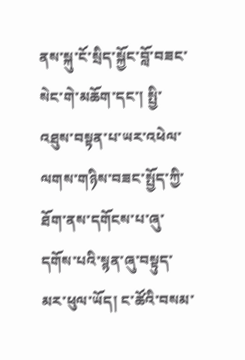ནས་སྐུ་ངོ་སྲིད་སྐྱོང་བློ་བཟང་སེང་གེ་མཆོག་དང་། སྤྱི་འཐུས་བསྟན་པ་ཡར་འཕེལ་ལགས་གཉིས་བཟང་སྤྱོད་ཀྱི་ཐོག་ནས་དགོངས་པ་ཞུ་དགོས་པའི་སྙན་ཞུ་བསྟུད་མར་ཕུལ་ཡོད། ང་ཚོའི་བསམ་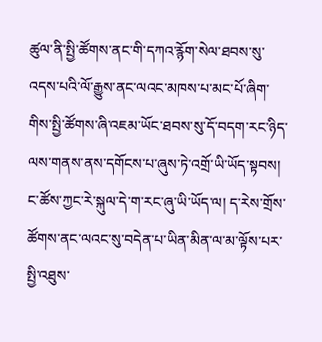ཚུལ་ནི་སྤྱི་ཚོགས་ནང་གི་དཀའ་རྙོག་སེལ་ཐབས་སུ་འདས་པའི་ལོ་རྒྱུས་ནང་ལའང་མཁས་པ་མང་པོ་ཞིག་གིས་སྤྱི་ཚོགས་ཞི་འཇམ་ཡོང་ཐབས་སུ་དོ་བདག་རང་ཉིད་ལས་གནས་ནས་དགོངས་པ་ཞུས་ཏེ་འགྲོ་ཡི་ཡོད་སྟབས། ང་ཚོས་ཀྱང་རེ་སྐུལ་དེ་ག་རང་ཞུ་ཡི་ཡོད་ལ། ད་རེས་གྲོས་ཚོགས་ནང་ལའང་སུ་བདེན་པ་ཡིན་མིན་ལ་མ་ལྟོས་པར་སྤྱི་འཐུས་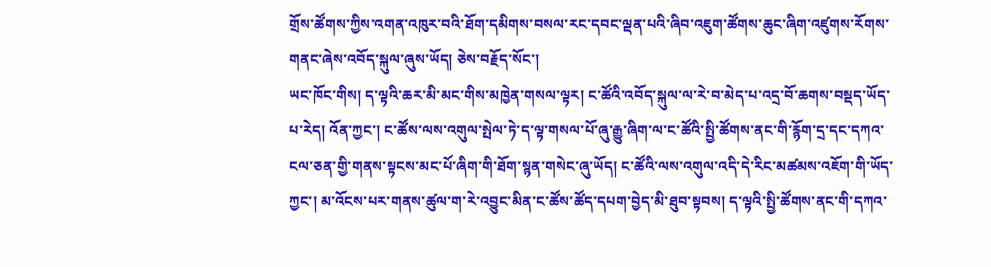གྲོས་ཚོགས་ཀྱིས་འགན་འཁུར་བའི་ཐོག་དམིགས་བསལ་རང་དབང་ལྡན་པའི་ཞིབ་འཇུག་ཚོགས་ཆུང་ཞིག་འཛུགས་རོགས་གནང་ཞེས་འབོད་སྐུལ་ཞུས་ཡོད། ཅེས་བརྗོད་སོང་།
ཡང་ཁོང་གིས། ད་ལྟའི་ཆར་མི་མང་གིས་མཁྱེན་གསལ་ལྟར། ང་ཚོའི་འབོད་སྐུལ་ལ་རེ་བ་མེད་པ་འདྲ་བོ་ཆགས་བསྡད་ཡོད་པ་རེད། འོན་ཀྱང་། ང་ཚོས་ལས་འགུལ་སྤེལ་ཏེ་ད་ལྟ་གསལ་པོ་ཞུ་རྒྱུ་ཞིག་ལ་ང་ཚོའི་སྤྱི་ཚོགས་ནང་གི་རྙོག་དྲ་དང་དཀའ་ངལ་ཅན་གྱི་གནས་སྟངས་མང་པོ་ཞིག་གི་ཐོག་སྙན་གསེང་ཞུ་ཡོད། ང་ཚོའི་ལས་འགུལ་འདི་དེ་རིང་མཚམས་འཇོག་གི་ཡོད་ཀྱང་། མ་འོངས་པར་གནས་ཚུལ་ག་རེ་འབྱུང་མིན་ང་ཚོས་ཚོད་དཔག་བྱེད་མི་ཐུབ་སྟབས། ད་ལྟའི་སྤྱི་ཚོགས་ནང་གི་དཀའ་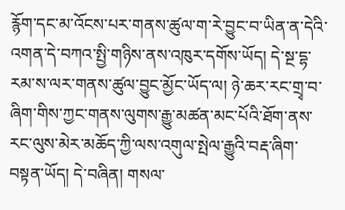རྙོག་དང་མ་འོངས་པར་གནས་ཚུལ་ག་རེ་བྱུང་བ་ཡིན་ན་དེའི་འགན་དེ་བཀའ་སྤྱི་གཉིས་ནས་འཁུར་དགོས་ཡོད། དེ་སྔ་དྷ་རམ་ས་ལར་གནས་ཚུལ་བྱུང་མྱོང་ཡོད་ལ། ཉེ་ཆར་རང་གྲྭ་བ་ཞིག་གིས་ཀྱང་གནས་ལུགས་རྒྱུ་མཚན་མང་པོའི་ཐོག་ནས་རང་ལུས་མེར་མཆོད་ཀྱི་ལས་འགུལ་སྤེལ་རྒྱུའི་བརྡ་ཞིག་བསྟན་ཡོད། དེ་བཞིན། གསལ་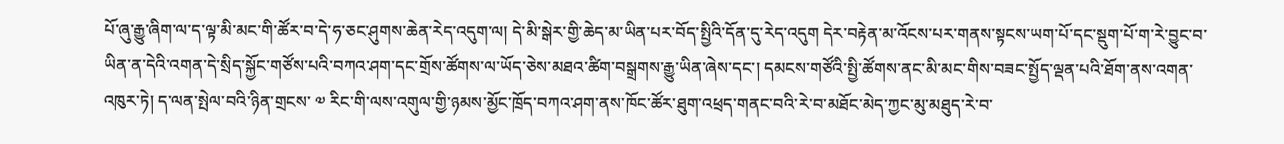པོ་ཞུ་རྒྱུ་ཞིག་ལ་ད་ལྟ་མི་མང་གི་ཚོར་བ་དེ་ཧ་ཅང་ཤུགས་ཆེན་རེད་འདུག་ལ། དེ་མི་སྒེར་གྱི་ཆེད་མ་ཡིན་པར་བོད་སྤྱིའི་དོན་དུ་རེད་འདུག དེར་བརྟེན་མ་འོངས་པར་གནས་སྟངས་ཡག་པོ་དང་སྡུག་པོ་ག་རེ་བྱུང་བ་ཡིན་ན་དེའི་འགན་དེ་སྲིད་སྐྱོང་གཙོས་པའི་བཀའ་ཤག་དང་གྲོས་ཚོགས་ལ་ཡོད་ཅེས་མཐའ་ཚིག་བསྒྲགས་རྒྱུ་ཡིན་ཞེས་དང་། དམངས་གཙོའི་སྤྱི་ཚོགས་ནང་མི་མང་གིས་བཟང་སྤྱོད་ལྡན་པའི་ཐོག་ནས་འགན་འཁུར་ཏེ། ད་ལན་སྤེལ་བའི་ཉིན་གྲངས་ ༧ རིང་གི་ལས་འགུལ་གྱི་ཉམས་མྱོང་ཁྲོད་བཀའ་ཤག་ནས་ཁོང་ཚོར་ཐུག་འཕྲད་གནང་བའི་རེ་བ་མཐོང་མེད་ཀྱང་མུ་མཐུད་རེ་བ་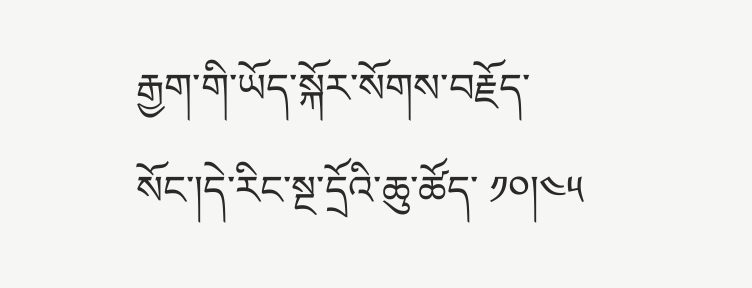རྒྱག་གི་ཡོད་སྐོར་སོགས་བརྗོད་སོང་།དེ་རིང་སྔ་དྲོའི་ཆུ་ཚོད་ ༡༠།༤༥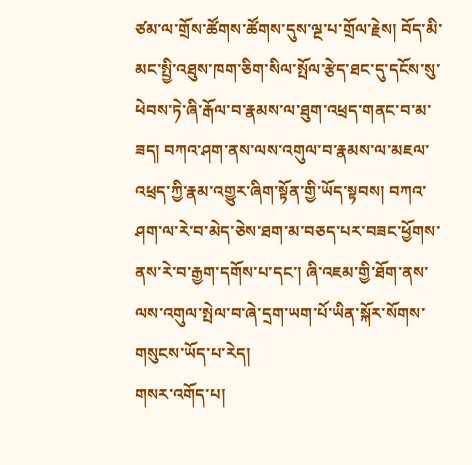ཙམ་ལ་གྲོས་ཚོགས་ཚོགས་དུས་ལྔ་པ་གྲོལ་རྗེས། བོད་མི་མང་སྤྱི་འཐུས་ཁག་ཅིག་སིལ་སྤོལ་རྩེད་ཐང་དུ་དངོས་སུ་ཕེབས་ཏེ་ཞི་རྒོལ་བ་རྣམས་ལ་ཐུག་འཕྲད་གནང་བ་མ་ཟད། བཀའ་ཤག་ནས་ལས་འགུལ་བ་རྣམས་ལ་མཇལ་འཕྲད་ཀྱི་རྣམ་འགྱུར་ཞིག་སྟོན་གྱི་ཡོད་སྟབས། བཀའ་ཤག་ལ་རེ་བ་མེད་ཅེས་ཐག་མ་བཅད་པར་བཟང་ཕྱོགས་ནས་རེ་བ་རྒྱག་དགོས་པ་དང་། ཞི་འཇམ་གྱི་ཐོག་ནས་ལས་འགུལ་སྤེལ་བ་ཞེ་དྲག་ཡག་པོ་ཡིན་སྐོར་སོགས་གསུངས་ཡོད་པ་རེད།
གསར་འགོད་པ།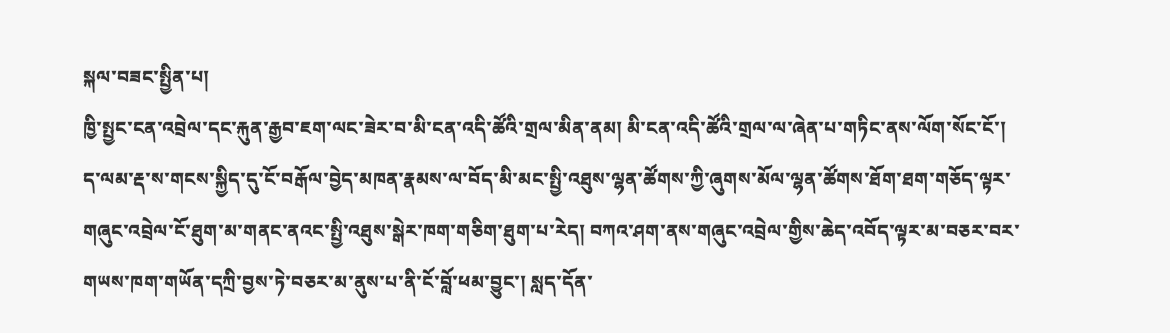སྐལ་བཟང་སྤྱིན་པ།
ཁྱི་སྤྱང་ངན་འབྲེལ་དང་རྐུན་རྒྱབ་ཇག་ལང་ཟེར་བ་མི་ངན་འདི་ཚོའི་གྲལ་མིན་ནམ། མི་ངན་འདི་ཚོའི་གྲལ་ལ་ཞེན་པ་གཏིང་ནས་ལོག་སོང་ངོ་།
ད་ལམ་རྡ་ས་གངས་སྐྱིད་དུ་ངོ་བརྒོལ་བྱེད་མཁན་རྣམས་ལ་བོད་མི་མང་སྤྱི་འཐུས་ལྷན་ཚོགས་ཀྱི་ཞུགས་མོལ་ལྷན་ཚོགས་ཐོག་ཐག་གཅོད་ལྟར་གཞུང་འབྲེལ་ངོ་ཐུག་མ་གནང་ནའང་སྤྱི་འཐུས་སྒེར་ཁག་གཅིག་ཐུག་པ་རེད། བཀའ་ཤག་ནས་གཞུང་འབྲེལ་གྱིས་ཆེད་འབོད་ལྟར་མ་བཅར་བར་གཡས་ཁག་གཡོན་དཀྲི་བྱས་ཏེ་བཅར་མ་ནུས་པ་ནི་ངོ་བློ་ཕམ་བྱུང་། སླད་དོན་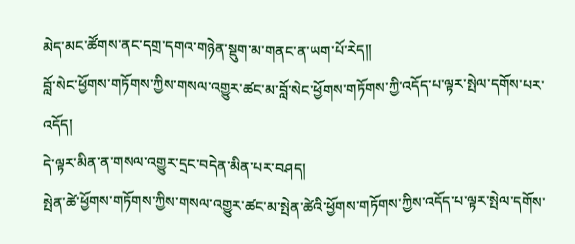མེད་མང་ཚོགས་ནང་དགྲ་དགའ་གཉེན་སྡུག་མ་གནང་ན་ཡག་པོ་རེད།།
བློ་སེང་ཕྱོགས་གཏོགས་ཀྱིས་གསལ་འགྱུར་ཚང་མ་བློ་སེང་ཕྱོགས་གཏོགས་ཀྱི་འདོད་པ་ལྟར་སྤེལ་དགོས་པར་འདོད།
དེ་ལྟར་མིན་ན་གསལ་འགྱུར་དྲང་བདེན་མིན་པར་བཤད།
སྤེན་ཚེ་ཕྱོགས་གཏོགས་ཀྱིས་གསལ་འགྱུར་ཚང་མ་སྤེན་ཚེའི་ཕྱོགས་གཏོགས་ཀྱིས་འདོད་པ་ལྟར་སྤེལ་དགོས་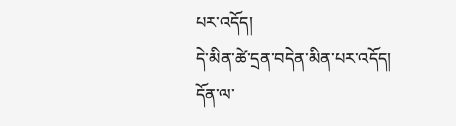པར་འདོད།
དེ་མིན་ཚེ་དྲན་བདེན་མིན་པར་འདོད།
དོན་ལ་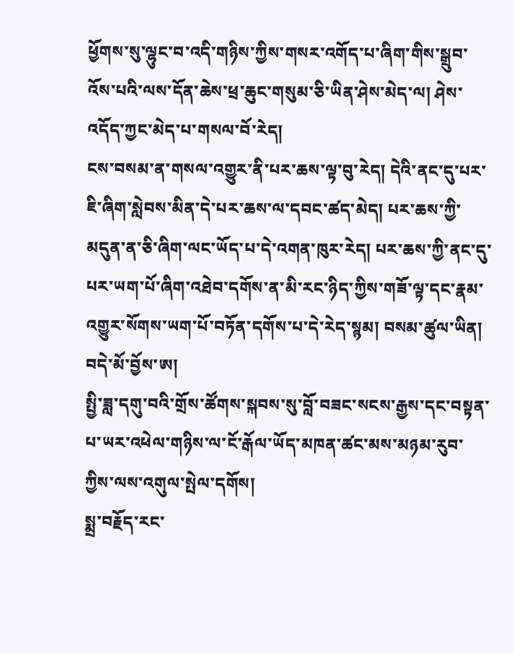ཕྱོགས་སུ་ལྷུང་བ་འདི་གཉིས་ཀྱིས་གསར་འགོད་པ་ཞིག་གིས་སྒྲུབ་འོས་པའི་ལས་དོན་ཆེས་ཕྲ་ཆུང་གསུམ་ཅི་ཡིན་ཤེས་མེད་ལ། ཤེས་འདོད་ཀྱང་མེད་པ་གསལ་བོ་རེད།
ངས་བསམ་ན་གསལ་འགྱུར་ནི་པར་ཆས་ལྟ་བུ་རེད། དེའི་ནང་དུ་པར་ཇི་ཞིག་སླེབས་མིན་དེ་པར་ཆས་ལ་དབང་ཚད་མེད། པར་ཆས་ཀྱི་མདུན་ན་ཅི་ཞིག་ལང་ཡོད་པ་དེ་འགན་ཁུར་རེད། པར་ཆས་ཀྱི་ནང་དུ་པར་ཡག་པོ་ཞིག་འཐེབ་དགོས་ན་མི་རང་ཉིད་ཀྱིས་གཟོ་ལྟ་དང་རྣམ་འགྱུར་སོགས་ཡག་པོ་བཏོན་དགོས་པ་དེ་རེད་སྙམ། བསམ་ཚུལ་ཡིན།
བདེ་མོ་བྱོས་ཨ།
སྤྱི་ཟླ་དགུ་བའི་གྲོས་ཚོགས་སྐབས་སུ་བློ་བཟང་སངས་རྒྱས་དང་བསྟན་པ་ཡར་འཕེལ་གཉིས་ལ་ངོ་རྒོལ་ཡོད་མཁན་ཚང་མས་མཉམ་རུབ་ཀྱིས་ལས་འགུལ་སྤེལ་དགོས།
སྨྲ་བརྗོད་རང་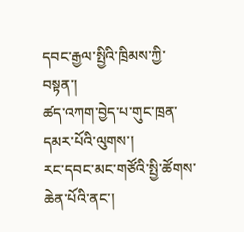དབང་རྒྱལ་སྤྱིའི་ཁྲིམས་ཀྱི་བསྟན་།
ཚད་འཀག་བྱེད་པ་གུང་ཁྲན་དམར་པོའི་ལུགས་།
རང་དབང་མང་གཙོའི་སྤྱི་ཚོགས་ཆེན་པོའི་ནང་།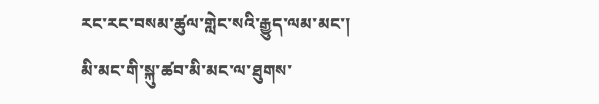རང་རང་བསམ་ཚུལ་གླེང་སའི་རྒྱུད་ལམ་མང་།
མི་མང་གི་སྐུ་ཚབ་མི་མང་ལ་ཐུགས་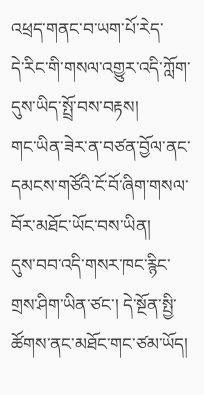འཕྲད་གནང་བ་ཡག་པོ་རེད་
དེ་རིང་གི་གསལ་འགྱུར་འདི་ཀློག་དུས་ཡིད་སྤྲོ་བས་བརྟས།
གང་ཡིན་ཟེར་ན་བཙན་བྱོལ་ནང་དམངས་གཙོའི་ངོ་བོ་ཞིག་གསལ་བོར་མཐོང་ཡོང་བས་ཡིན།
དུས་བབ་འདི་གསར་ཁང་རྙིང་གྲས་ཤིག་ཡིན་ཙང་། དེ་སྔོན་སྤྱི་ཚོགས་ནང་མཐོང་གང་ཙམ་ཡོད།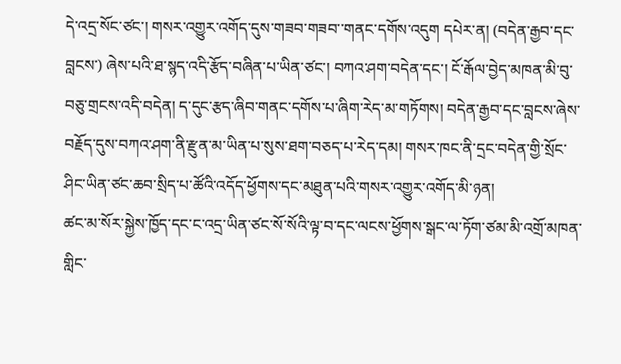དེ་འདྲ་སོང་ཙང་། གསར་འགྱུར་འགོད་དུས་གཟབ་གཟབ་་གནང་དགོས་འདུག དཔེར་ན། (བདེན་རྒྱབ་དང་བླངས་) ཞེས་པའི་ཐ་སྙད་འདི་རྩོད་བཞིན་པ་ཡིན་ཙང་། བཀའ་ཤག་བདེན་དང་། ངོ་རྒོལ་བྱེད་མཁན་མི་བུ་བཅུ་གྲངས་འདི་བདེན། ད་དུང་རྩད་ཞིབ་གནང་དགོས་པ་ཞིག་རེད་མ་གཏོགས། བདེན་རྒྱབ་དང་བླངས་ཞེས་བརྗོད་དུས་བཀའ་ཤག་ནི་རྫུན་མ་ཡིན་པ་སུས་ཐག་བཅད་པ་རེད་དམ། གསར་ཁང་ནི་དྲང་བདེན་གྱི་སྲོང་ཤིང་ཡིན་ཙང་ཆབ་སྲིད་པ་ཚོའི་འདོད་ཕྱོགས་དང་མཐུན་པའི་གསར་འགྱུར་འགོད་མི་ཉན།
ཚང་མ་སོར་སྐྱེས་ཁྱོད་དང་ང་འདྲ་ཡིན་ཙང་སོ་སོའི་ལྟ་བ་དང་ལངས་ཕྱོགས་སྒང་ལ་ཏོག་ཙམ་མི་འགྲོ་མཁན་གླིང་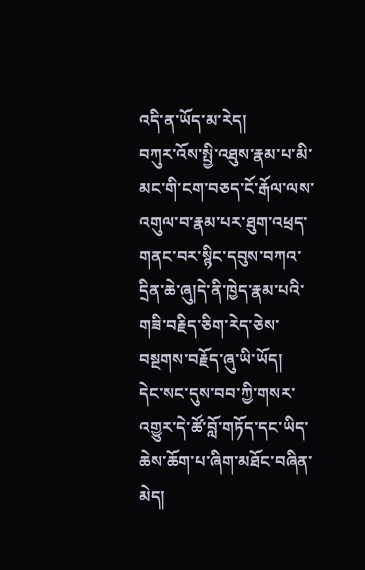འདི་ན་ཡོད་མ་རེད།
བཀུར་འོས་སྤྱི་འཐུས་རྣམ་པ་མི་མང་གི་ངག་བཅད་ངོ་རྒོལ་ལས་འགུལ་བ་རྣམ་པར་ཐུག་འཕྲད་གནང་བར་སྙིང་དབུས་བཀའ་དྲིན་ཆེ་ཞུ།དེ་ནི་ཁྱེད་རྣམ་པའི་གཟི་བརྗིད་ཅིག་རེད་ཅེས་བསྔགས་བརྗོད་ཞུ་ཡི་ཡོད།
དེང་སང་དུས་བབ་ཀྱི་གསར་འགྱུར་དེ་ཚོ་བློ་གཏོད་དང་ཡིད་ཆེས་ཆོག་པ་ཞིག་མཐོང་བཞིན་མེད།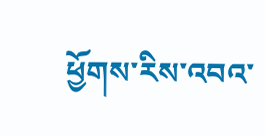ཕྱོགས་རིས་འབའ་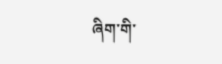ཞིག་གི་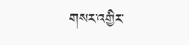གསར་འགྱིར་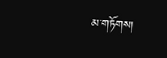མ་གཏོགས།